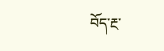བོད་རྔ་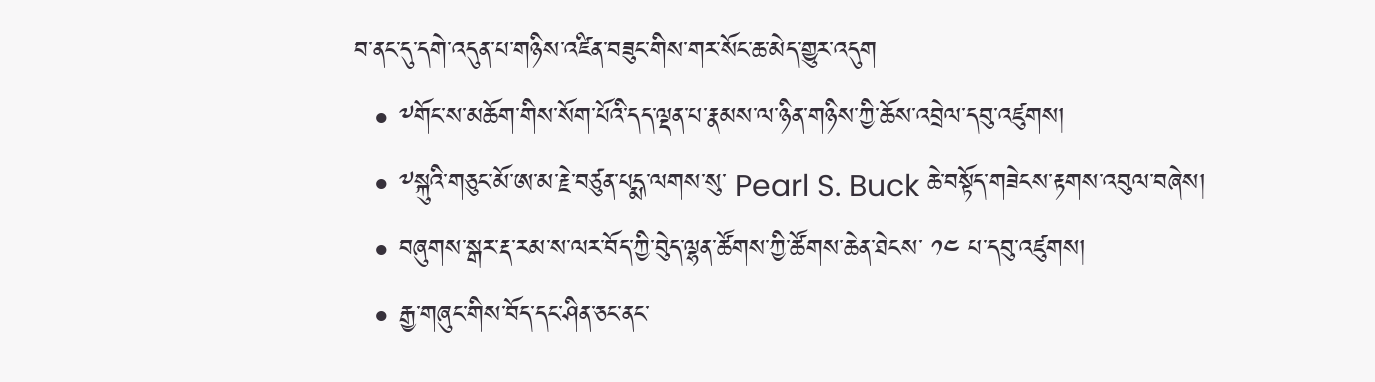བ་ནང་དུ་དགེ་འདུན་པ་གཉིས་འཛིན་བཟུང་གིས་གར་སོང་ཆ་མེད་གྱུར་འདུག
  • ༸གོང་ས་མཆོག་གིས་སོག་པོའི་དད་ལྡན་པ་རྣམས་ལ་ཉིན་གཉིས་ཀྱི་ཆོས་འབྲེལ་དབུ་འཛུགས།
  • ༸སྐུའི་གཅུང་མོ་ཨ་མ་རྗེ་བཙུན་པདྨ་ལགས་སུ་ Pearl S. Buck ཆེ་བསྟོད་གཟེངས་རྟགས་འབུལ་བཞེས།
  • བཞུགས་སྒར་རྡ་རམ་ས་ལར་བོད་ཀྱི་བེུད་ལྷན་ཚོགས་ཀྱི་ཚོགས་ཆེན་ཐེངས་ ༡༤ པ་དབུ་འཛུགས།
  • རྒྱ་གཞུང་གིས་བོད་དང་ཤིན་ཅང་ནང་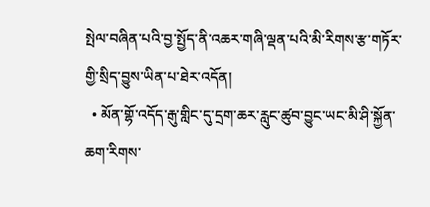སྤེལ་བཞིན་པའི་བྱ་སྤྱོད་ནི་འཆར་གཞི་ལྡན་པའི་མི་རིགས་རྩ་གཏོར་གྱི་སྲིད་བྱུས་ཡིན་པ་ཐེར་འདོན།
  • མོན་གྷོ་འདོད་རྒུ་གླིང་དུ་དྲག་ཆར་རླུང་ཚུབ་བྱུང་ཡང་མི་ཤི་སྐྱོན་ཆག་རིགས་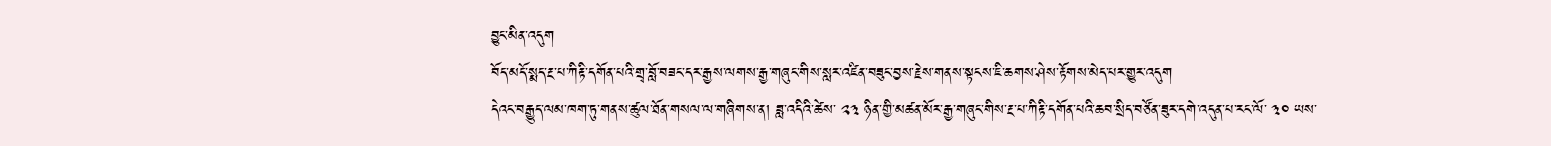བྱུང་མིན་འདུག
བོད་མདོ་སྨད་རྔ་པ་ཀིརྟི་དགོན་པའི་གྲྭ་བློ་བཟང་དར་རྒྱས་ལགས་རྒྱ་གཞུང་གིས་སླར་འཛིན་བཟུང་བྱས་རྗེས་གནས་སྟངས་ཇི་ཆགས་ཤེས་རྟོགས་མེད་པར་གྱུར་འདུག
དེའང་བརྒྱུད་ལམ་ཁག་ཏུ་གནས་ཚུལ་ཐོན་གསལ་ལ་གཞིགས་ན། ཟླ་འདིའི་ཚེས་ ༢༣ ཉིན་གྱི་མཚན་མོར་རྒྱ་གཞུང་གིས་རྔ་པ་ཀིརྟི་དགོན་པའི་ཆབ་སྲིད་བཙོན་ཟུར་དགེ་འདུན་པ་རང་ལོ་ ༣༠ ཡས་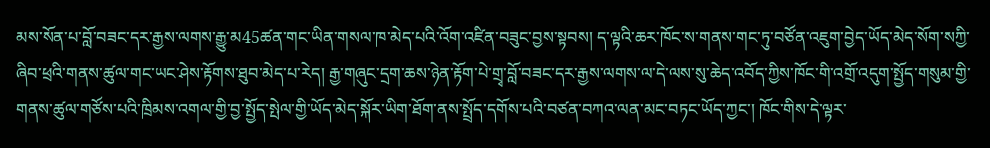མས་སོན་པ་བློ་བཟང་དར་རྒྱས་ལགས་རྒྱུ་མ45ཚན་གང་ཡིན་གསལ་ཁ་མེད་པའི་འོག་འཛིན་བཟུང་བྱས་སྟབས། ད་ལྟའི་ཆར་ཁོང་ས་གནས་གང་ཏུ་བཙོན་འཇུག་བྱེད་ཡོད་མེད་སོག་སཀྱི་ཞིབ་ཕྲའི་གནས་ཚུལ་གང་ཡང་ཤེས་རྟོགས་ཐུབ་མེད་པ་རེད། རྒྱ་གཞུང་དྲག་ཆས་ཉེན་རྟོག་པེ་གྲྭ་བློ་བཟང་དར་རྒྱས་ལགས་ལ་དེ་ལས་སུ་ཆེད་འབོད་ཀྱིས་ཁོང་གི་འགྲོ་འདུག་སྤྱོད་གསུམ་གྱི་གནས་ཚུལ་གཙོས་པའི་ཁྲིམས་འགལ་གྱི་བྱ་སྤྱོད་སྤེལ་གྱི་ཡོད་མེད་སྐོར་ཡིག་ཐོག་ནས་སྤྲོད་དགོས་པའི་བཙན་བཀའ་ལན་མང་བཏང་ཡོད་ཀྱང་། ཁོང་གིས་དེ་ལྟར་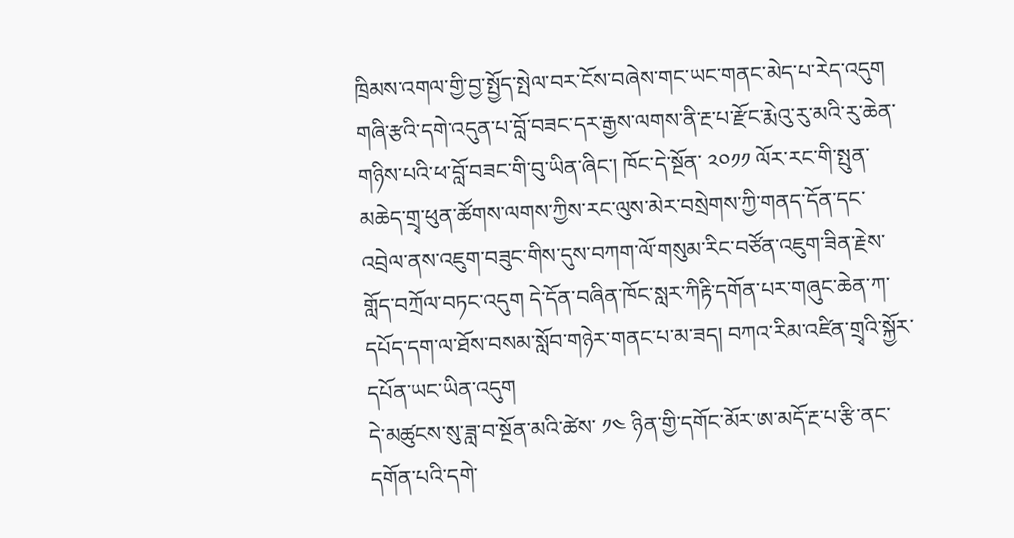ཁྲིམས་འགལ་གྱི་བྱ་སྤྱོད་སྤེལ་བར་ངོས་བཞེས་གང་ཡང་གནང་མེད་པ་རེད་འདུག
གཞི་རྩའི་དགེ་འདུན་པ་བློ་བཟང་དར་རྒྱས་ལགས་ནི་རྔ་པ་རྫོང་རྨེའུ་རུ་མའི་རུ་ཆེན་གཉིས་པའི་ཕ་བློ་བཟང་གི་བུ་ཡིན་ཞིང་། ཁོང་དེ་སྔོན་ ༢༠༡༡ ལོར་རང་གི་སྤུན་མཆེད་གྲྭ་ཕུན་ཚོགས་ལགས་ཀྱིས་རང་ལུས་མེར་བསྲེགས་ཀྱི་གནད་དོན་དང་འབྲེལ་ནས་འཇུག་བཟུང་གིས་དུས་བཀག་ལོ་གསུམ་རིང་བཙོན་འཇུག་ཟིན་རྗེས་གློད་བཀྲོལ་བཏང་འདུག དེ་དོན་བཞིན་ཁོང་སླར་ཀིརྟི་དགོན་པར་གཞུང་ཆེན་ཀ་དཔོད་དག་ལ་ཐོས་བསམ་སློབ་གཉེར་གནང་པ་མ་ཟད། བཀའ་རིམ་འཛིན་གྲྭའི་སྐྱོར་དཔོན་ཡང་ཡིན་འདུག
དེ་མཚུངས་སུ་ཟླ་བ་སྔོན་མའི་ཚེས་ ༡༤ ཉིན་གྱི་དགོང་མོར་ཨ་མདོ་རྔ་པ་རྩི་ནང་དགོན་པའི་དགེ་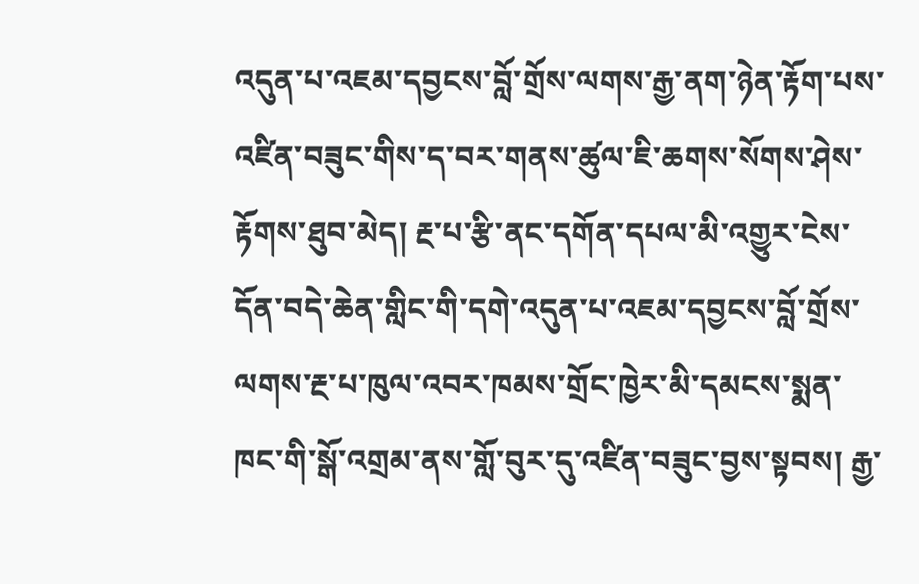འདུན་པ་འཇམ་དབྱངས་བློ་གྲོས་ལགས་རྒྱ་ནག་ཉེན་རྟོག་པས་འཛིན་བཟུང་གིས་ད་བར་གནས་ཚུལ་ཇི་ཆགས་སོགས་ཤེས་རྟོགས་ཐུབ་མེད། རྔ་པ་རྩི་ནང་དགོན་དཔལ་མི་འགྱུར་ངེས་དོན་བདེ་ཆེན་གླིང་གི་དགེ་འདུན་པ་འཇམ་དབྱངས་བློ་གྲོས་ལགས་རྔ་པ་ཁུལ་འབར་ཁམས་གྲོང་ཁྱེར་མི་དམངས་སྨན་ཁང་གི་སྒོ་འགྲམ་ནས་གློ་བུར་དུ་འཛིན་བཟུང་བྱས་སྟབས། རྒྱ་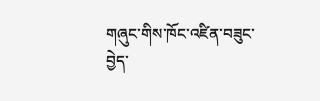གཞུང་གིས་ཁོང་འཛིན་བཟུང་བྱེད་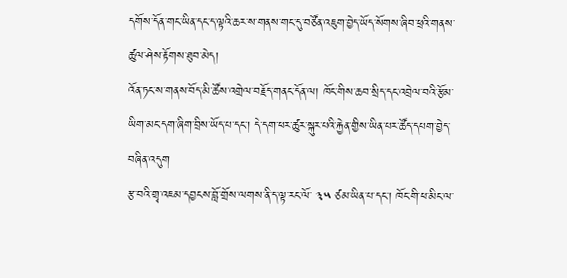དགོས་དོན་གང་ཡིན་དང་ད་ལྟའི་ཆར་ས་གནས་གང་དུ་བཙོན་འཇུག་བྱེད་ཡོད་སོགས་ཞིབ་ཕྲའི་གནས་ཚུལ་ཤེས་རྟོགས་ཐུབ་མེད།
འོན་ཏང་ས་གནས་བོད་མི་ཚོས་འགྲེལ་བརྗོད་གནང་དོན་ལ། ཁོང་གིས་ཆབ་སྲིད་དང་འབྲེལ་བའི་རྩོམ་ཡིག་མང་དག་ཞིག་བྲིས་ཡོད་པ་དང་། དེ་དག་ཕར་ཚུར་སྐུར་པའི་རྐྱེན་གྱིས་ཡིན་པར་ཚོད་དཔག་བྱེད་བཞིན་འདུག
རྩ་བའི་གྲྭ་འཇམ་དབྱངས་བློ་གྲོས་ལགས་ནི་ད་ལྟ་རང་ལོ་ ༣༥ ཙམ་ཡིན་པ་དང་། ཁོང་གི་ཕ་མིང་ལ་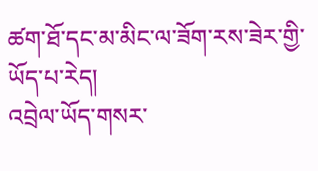ཚག་ཐོ་དང་མ་མིང་ལ་ཟོག་རས་ཟེར་གྱི་ཡོད་པ་རེད།
འབྲེལ་ཡོད་གསར་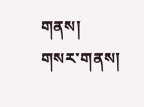གནས།
གསར་གནས།